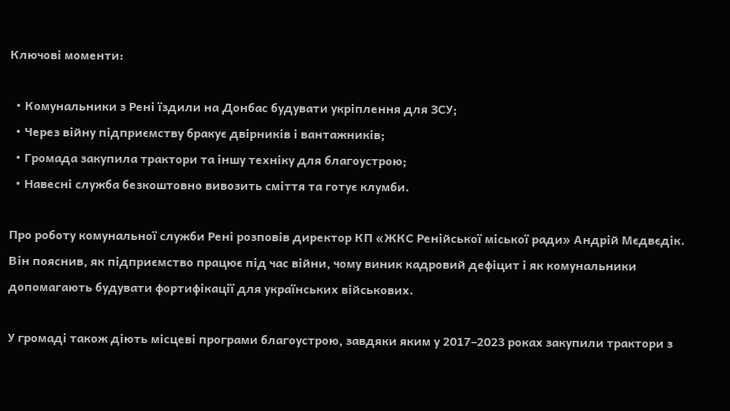Ключові моменти:

  • Комунальники з Рені їздили на Донбас будувати укріплення для ЗСУ;
  • Через війну підприємству бракує двірників і вантажників;
  • Громада закупила трактори та іншу техніку для благоустрою;
  • Навесні служба безкоштовно вивозить сміття та готує клумби.

Про роботу комунальної служби Рені розповів директор КП «ЖКС Ренійської міської ради» Андрій Мєдвєдік. Він пояснив, як підприємство працює під час війни, чому виник кадровий дефіцит і як комунальники допомагають будувати фортифікації для українських військових.

У громаді також діють місцеві програми благоустрою, завдяки яким у 2017–2023 роках закупили трактори з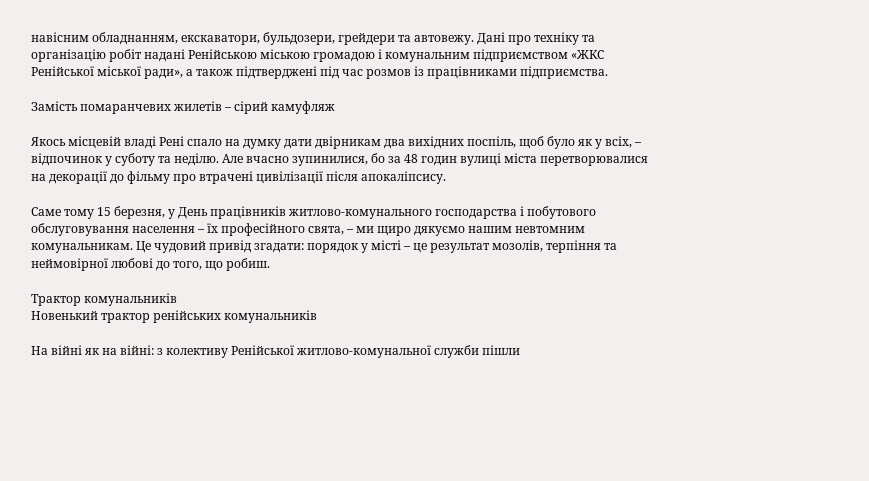навісним обладнанням, екскаватори, бульдозери, грейдери та автовежу. Дані про техніку та організацію робіт надані Ренійською міською громадою і комунальним підприємством «ЖКС Ренійської міської ради», а також підтверджені під час розмов із працівниками підприємства.

Замість помаранчевих жилетів – сірий камуфляж

Якось місцевій владі Рені спало на думку дати двірникам два вихідних поспіль, щоб було як у всіх, – відпочинок у суботу та неділю. Але вчасно зупинилися, бо за 48 годин вулиці міста перетворювалися на декорації до фільму про втрачені цивілізації після апокаліпсису.

Саме тому 15 березня, у День працівників житлово-комунального господарства і побутового обслуговування населення – їх професійного свята, – ми щиро дякуємо нашим невтомним комунальникам. Це чудовий привід згадати: порядок у місті – це результат мозолів, терпіння та неймовірної любові до того, що робиш.

Трактор комунальників
Новенький трактор ренійських комунальників

На війні як на війні: з колективу Ренійської житлово-комунальної служби пішли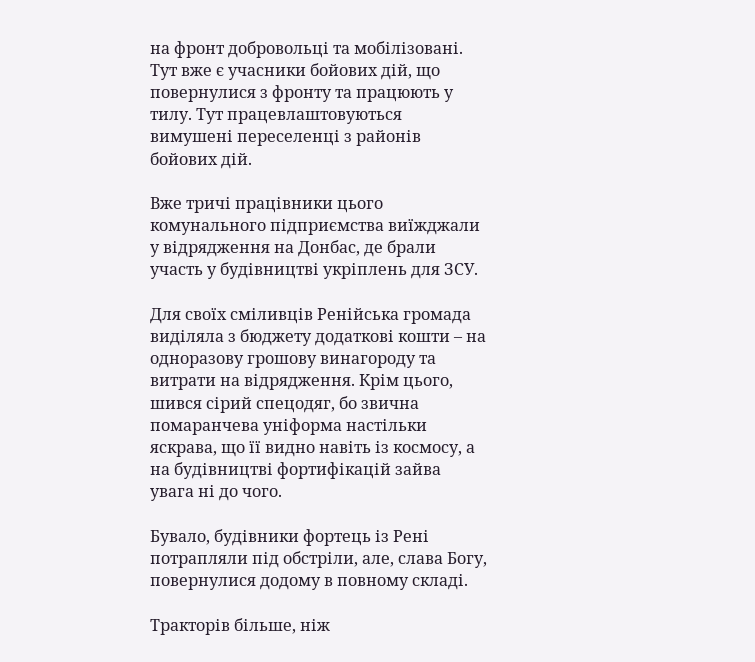на фронт добровольці та мобілізовані. Тут вже є учасники бойових дій, що повернулися з фронту та працюють у тилу. Тут працевлаштовуються вимушені переселенці з районів бойових дій.

Вже тричі працівники цього комунального підприємства виїжджали у відрядження на Донбас, де брали участь у будівництві укріплень для ЗСУ.

Для своїх сміливців Ренійська громада виділяла з бюджету додаткові кошти – на одноразову грошову винагороду та витрати на відрядження. Крім цього, шився сірий спецодяг, бо звична помаранчева уніформа настільки яскрава, що її видно навіть із космосу, а на будівництві фортифікацій зайва увага ні до чого.

Бувало, будівники фортець із Рені потрапляли під обстріли, але, слава Богу, повернулися додому в повному складі.

Тракторів більше, ніж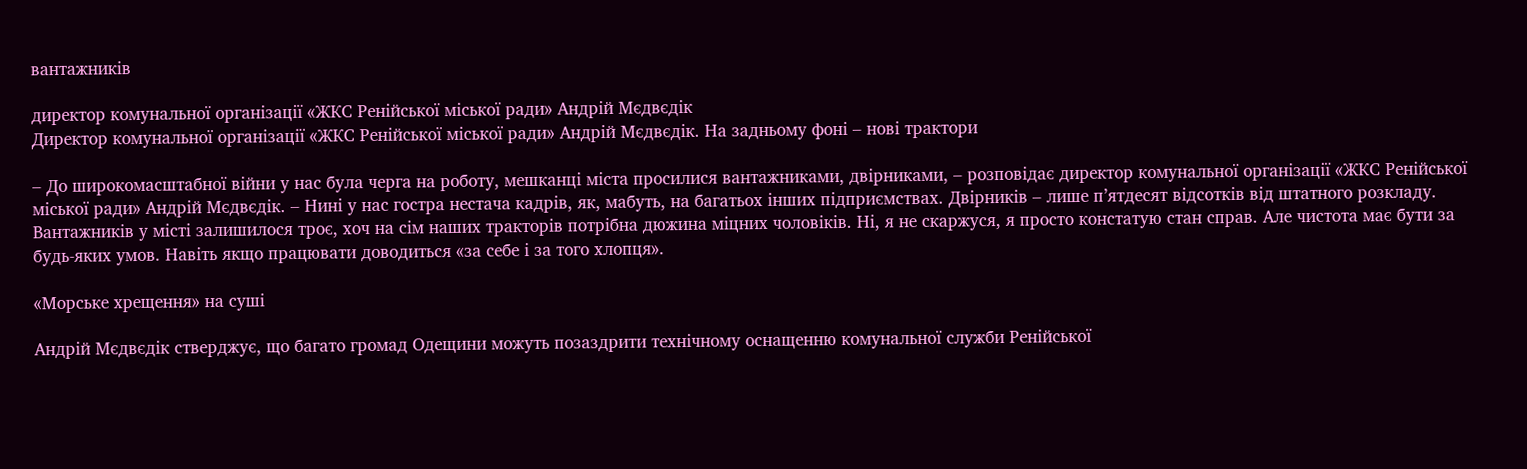вантажників

директор комунальної організації «ЖКС Ренійської міської ради» Андрій Мєдвєдік
Директор комунальної організації «ЖКС Ренійської міської ради» Андрій Мєдвєдік. На задньому фоні – нові трактори

– До широкомасштабної війни у нас була черга на роботу, мешканці міста просилися вантажниками, двірниками, – розповідає директор комунальної організації «ЖКС Ренійської міської ради» Андрій Мєдвєдік. – Нині у нас гостра нестача кадрів, як, мабуть, на багатьох інших підприємствах. Двірників – лише п’ятдесят відсотків від штатного розкладу. Вантажників у місті залишилося троє, хоч на сім наших тракторів потрібна дюжина міцних чоловіків. Ні, я не скаржуся, я просто констатую стан справ. Але чистота має бути за будь-яких умов. Навіть якщо працювати доводиться «за себе і за того хлопця».

«Морське хрещення» на суші

Андрій Мєдвєдік стверджує, що багато громад Одещини можуть позаздрити технічному оснащенню комунальної служби Ренійської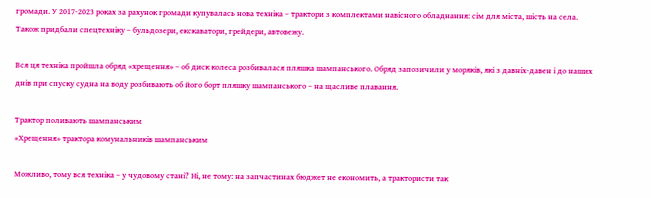громади. У 2017-2023 роках за рахунок громади купувалась нова техніка – трактори з комплектами навісного обладнання: сім для міста, шість на села. Також придбали спецтехніку – бульдозери, екскаватори, грейдери, автовежу.

Вся ця техніка пройшла обряд «хрещення» – об диск колеса розбивалася пляшка шампанського. Обряд запозичили у моряків, які з давніх-давен і до наших днів при спуску судна на воду розбивають об його борт пляшку шампанського – на щасливе плавання.

Трактор поливають шампанським
«Хрещення» трактора комунальників шампанським

Можливо, тому вся техніка – у чудовому стані? Ні, не тому: на запчастинах бюджет не економить, а трактористи так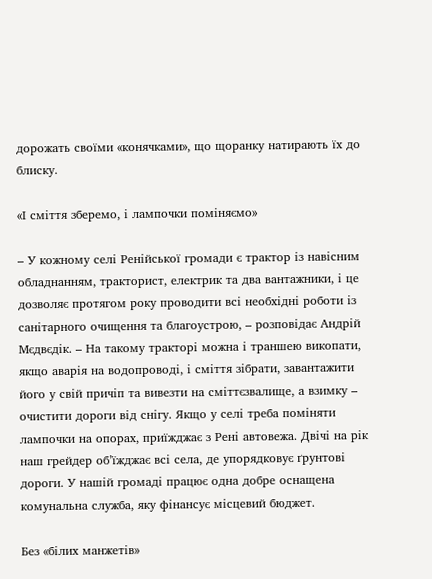дорожать своїми «конячками», що щоранку натирають їх до блиску.

«І сміття зберемо, і лампочки поміняємо»

– У кожному селі Ренійської громади є трактор із навісним обладнанням, тракторист, електрик та два вантажники, і це дозволяє протягом року проводити всі необхідні роботи із санітарного очищення та благоустрою, – розповідає Андрій Мєдвєдік. – На такому тракторі можна і траншею викопати, якщо аварія на водопроводі, і сміття зібрати, завантажити його у свій причіп та вивезти на сміттєзвалище, а взимку – очистити дороги від снігу. Якщо у селі треба поміняти лампочки на опорах, приїжджає з Рені автовежа. Двічі на рік наш грейдер об’їжджає всі села, де упорядковує ґрунтові дороги. У нашій громаді працює одна добре оснащена комунальна служба, яку фінансує місцевий бюджет.

Без «білих манжетів»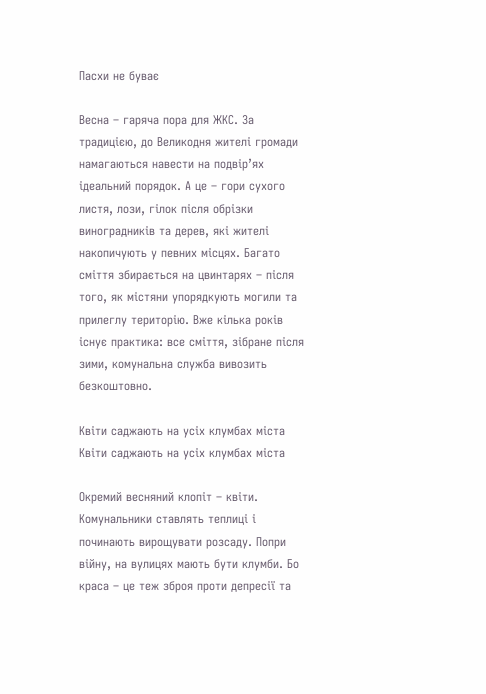Пасхи не буває

Весна – гаряча пора для ЖКС. За традицією, до Великодня жителі громади намагаються навести на подвір’ях ідеальний порядок. А це – гори сухого листя, лози, гілок після обрізки виноградників та дерев, які жителі накопичують у певних місцях. Багато сміття збирається на цвинтарях – після того, як містяни упорядкують могили та прилеглу територію. Вже кілька років існує практика: все сміття, зібране після зими, комунальна служба вивозить безкоштовно.

Квіти саджають на усіх клумбах міста
Квіти саджають на усіх клумбах міста

Окремий весняний клопіт – квіти. Комунальники ставлять теплиці і починають вирощувати розсаду. Попри війну, на вулицях мають бути клумби. Бо краса – це теж зброя проти депресії та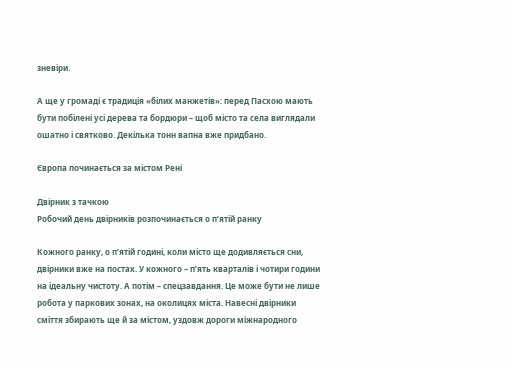зневіри.

А ще у громаді є традиція «білих манжетів»: перед Пасхою мають бути побілені усі дерева та бордюри – щоб місто та села виглядали ошатно і святково. Декілька тонн вапна вже придбано.

Європа починається за містом Рені

Двірник з тачкою
Робочий день двірників розпочинається о п’ятій ранку

Кожного ранку, о п’ятій годині, коли місто ще додивляється сни, двірники вже на постах. У кожного – п’ять кварталів і чотири години на ідеальну чистоту. А потім – спецзавдання. Це може бути не лише робота у паркових зонах, на околицях міста. Навесні двірники сміття збирають ще й за містом, уздовж дороги міжнародного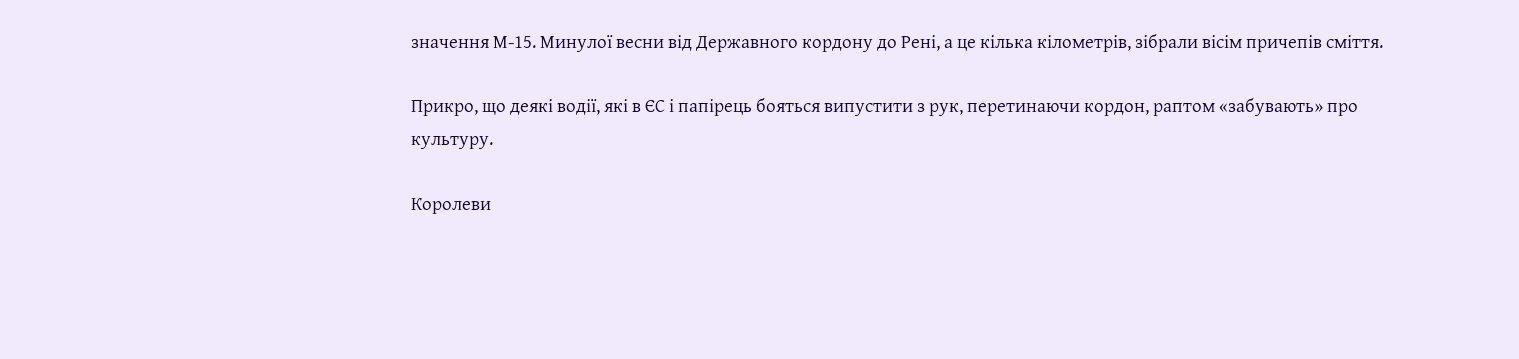значення М-15. Минулої весни від Державного кордону до Рені, а це кілька кілометрів, зібрали вісім причепів сміття.

Прикро, що деякі водії, які в ЄС і папірець бояться випустити з рук, перетинаючи кордон, раптом «забувають» про культуру.

Королеви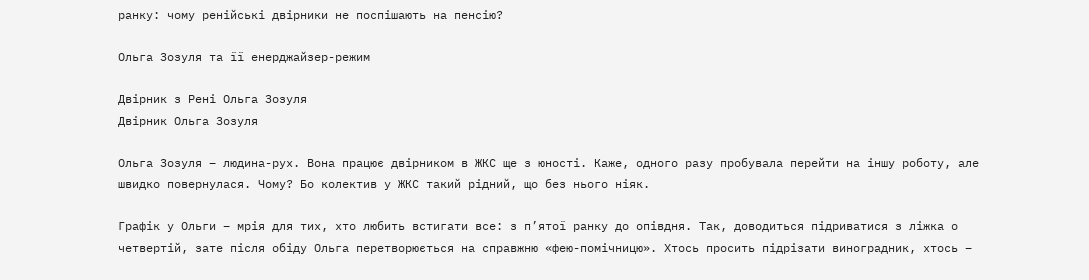ранку: чому ренійські двірники не поспішають на пенсію?

Ольга Зозуля та її енерджайзер-режим

Двірник з Рені Ольга Зозуля
Двірник Ольга Зозуля

Ольга Зозуля – людина-рух. Вона працює двірником в ЖКС ще з юності. Каже, одного разу пробувала перейти на іншу роботу, але швидко повернулася. Чому? Бо колектив у ЖКС такий рідний, що без нього ніяк.

Графік у Ольги – мрія для тих, хто любить встигати все: з п’ятої ранку до опівдня. Так, доводиться підриватися з ліжка о четвертій, зате після обіду Ольга перетворюється на справжню «фею-помічницю». Хтось просить підрізати виноградник, хтось –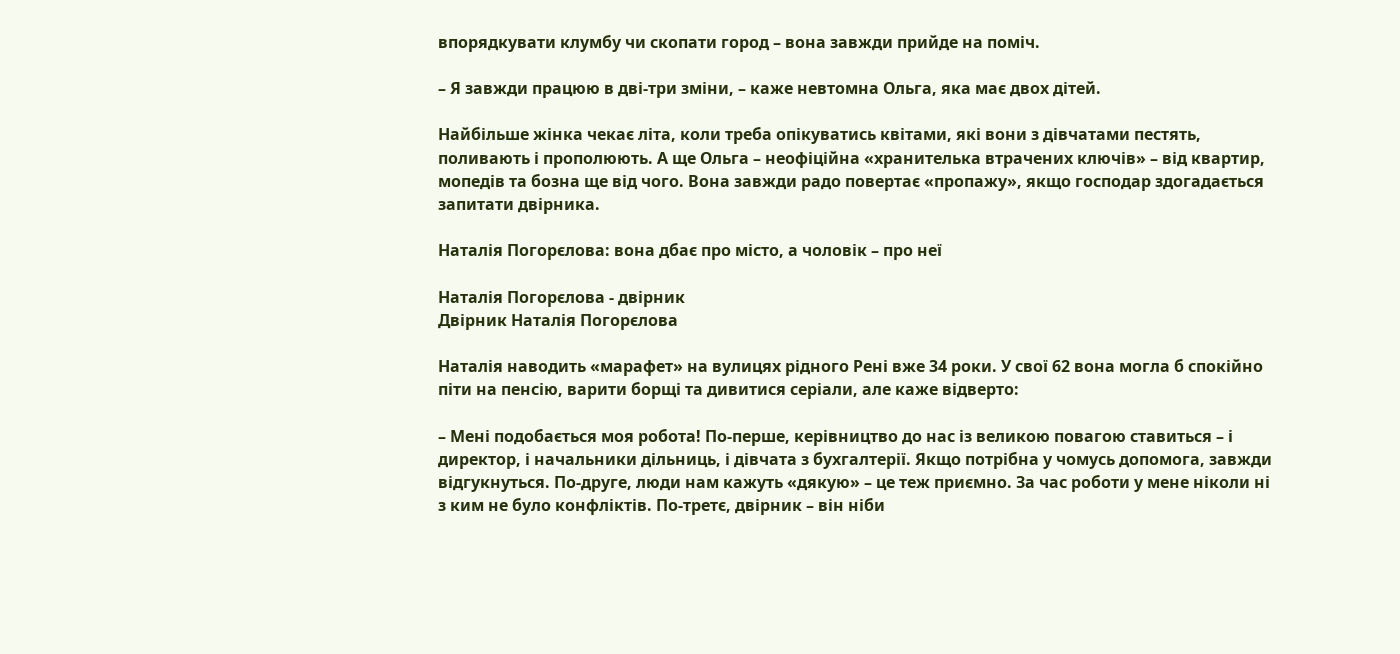впорядкувати клумбу чи скопати город – вона завжди прийде на поміч.

– Я завжди працюю в дві-три зміни, – каже невтомна Ольга, яка має двох дітей.

Найбільше жінка чекає літа, коли треба опікуватись квітами, які вони з дівчатами пестять, поливають і прополюють. А ще Ольга – неофіційна «хранителька втрачених ключів» – від квартир, мопедів та бозна ще від чого. Вона завжди радо повертає «пропажу», якщо господар здогадається запитати двірника.

Наталія Погорєлова: вона дбає про місто, а чоловік – про неї

Наталія Погорєлова - двірник
Двірник Наталія Погорєлова

Наталія наводить «марафет» на вулицях рідного Рені вже 34 роки. У свої 62 вона могла б спокійно піти на пенсію, варити борщі та дивитися серіали, але каже відверто:

– Мені подобається моя робота! По-перше, керівництво до нас із великою повагою ставиться – і директор, і начальники дільниць, і дівчата з бухгалтерії. Якщо потрібна у чомусь допомога, завжди відгукнуться. По-друге, люди нам кажуть «дякую» – це теж приємно. За час роботи у мене ніколи ні з ким не було конфліктів. По-третє, двірник – він ніби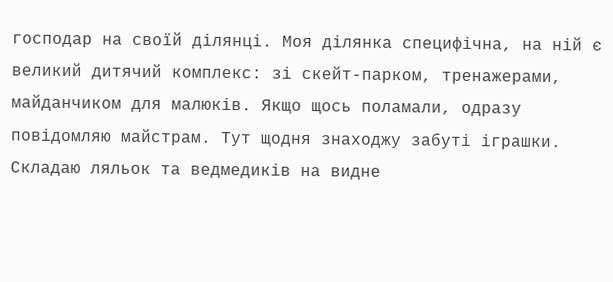господар на своїй ділянці. Моя ділянка специфічна, на ній є великий дитячий комплекс: зі скейт-парком, тренажерами, майданчиком для малюків. Якщо щось поламали, одразу повідомляю майстрам. Тут щодня знаходжу забуті іграшки. Складаю ляльок та ведмедиків на видне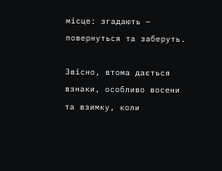місце: згадають – повернуться та заберуть.

Звісно, втома дається взнаки, особливо восени та взимку, коли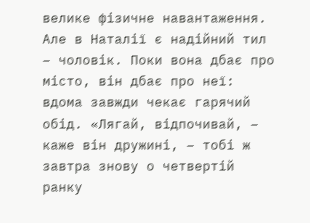велике фізичне навантаження. Але в Наталії є надійний тил – чоловік. Поки вона дбає про місто, він дбає про неї: вдома завжди чекає гарячий обід. «Лягай, відпочивай, – каже він дружині, – тобі ж завтра знову о четвертій ранку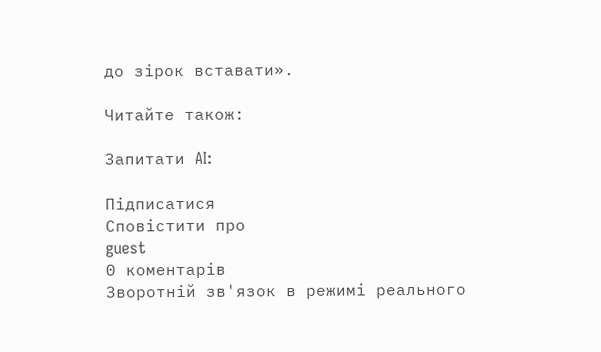до зірок вставати».

Читайте також:

Запитати AI:

Підписатися
Сповістити про
guest
0 коментарів
Зворотній зв'язок в режимі реального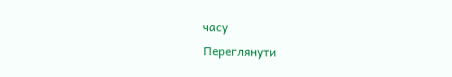часу
Переглянути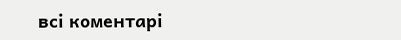всі коментарі